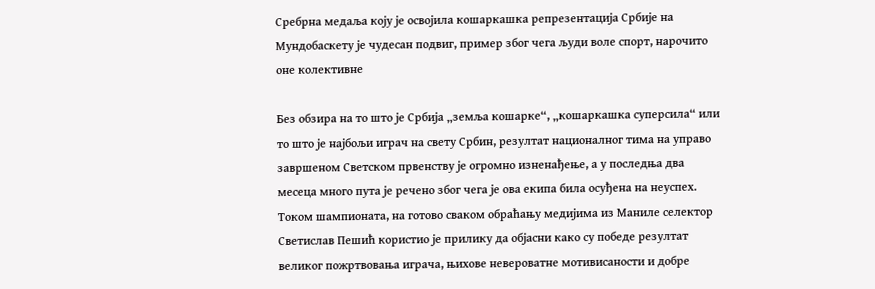Сребрна медаља коју је освојила кошаркашка репрезентација Србије на Мундобаскету је чудесан подвиг, пример због чега људи воле спорт, нарочито оне колективне

Без обзира на то што је Србија „земља кошарке“, „кошаркашка суперсила“ или то што је најбољи играч на свету Србин, резултат националног тима на управо завршеном Светском првенству је огромно изненађење, а у последња два месеца много пута је речено због чега је ова екипа била осуђена на неуспех.
Током шампионата, на готово сваком обраћању медијима из Маниле селектор Светислав Пешић користио је прилику да објасни како су победе резултат великог пожртвовања играча, њихове невероватне мотивисаности и добре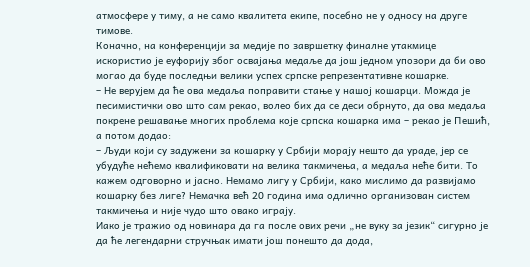атмосфере у тиму, а не само квалитета екипе, посебно не у односу на друге тимове.
Коначно, на конференцији за медије по завршетку финалне утакмице искористио је еуфорију због освајања медаље да још једном упозори да би ово могао да буде последњи велики успех српске репрезентативне кошарке.
– Не верујем да ће ова медаља поправити стање у нашој кошарци. Можда је песимистички ово што сам рекао, волео бих да се деси обрнуто, да ова медаља покрене решавање многих проблема које српска кошарка има – рекао је Пешић, а потом додао:
– Људи који су задужени за кошарку у Србији морају нешто да ураде, јер се убудуће нећемо квалификовати на велика такмичења, а медаља неће бити. То кажем одговорно и јасно. Немамо лигу у Србији, како мислимо да развијамо кошарку без лиге? Немачка већ 20 година има одлично организован систем такмичења и није чудо што овако играју.
Иако је тражио од новинара да га после ових речи „не вуку за језик“ сигурно је да ће легендарни стручњак имати још понешто да дода,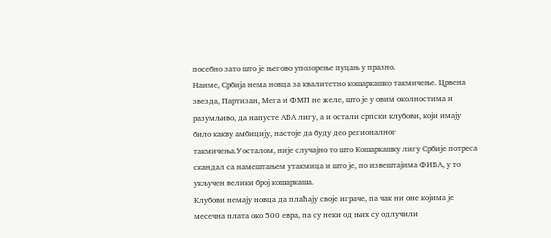посебно зато што је његово упозорење пуцањ у празно.
Наиме, Србија нема новца за квалитетно кошаркашко такмичење. Црвена звезда, Партизан, Мега и ФМП не желе, што је у овим околностима и разумљиво, да напусте АБА лигу, а и остали српски клубови, који имају било какву амбицију, настоје да буду део регионалног такмичења.Уосталом, није случајно то што Кошаркашку лигу Србије потреса скандал са намештањем утакмица и што је, по извештајима ФИБА, у то укључен велики број кошаркаша.
Клубови немају новца да плаћају своје играче, па чак ни оне којима је месечна плата око 500 евра, па су неки од њих су одлучили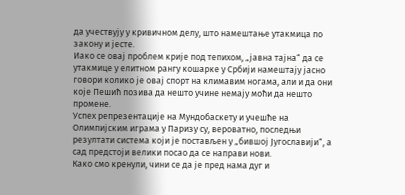да учествују у кривичном делу, што намештање утакмица по закону и јесте.
Иако се овај проблем крије под тепихом, „јавна тајна“ да се утакмице у елитном рангу кошарке у Србији намештају јасно говори колико је овај спорт на климавим ногама, али и да они које Пешић позива да нешто учине немају моћи да нешто промене.
Успех репрезентације на Мундобаскету и учешће на Олимпијским играма у Паризу су, вероватно, последњи резултати система који је постављен у „бившој Југославији“, а сад предстоји велики посао да се направи нови.
Како смо кренули, чини се да је пред нама дуг и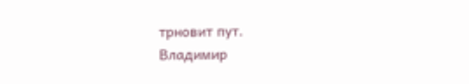трновит пут.
Владимир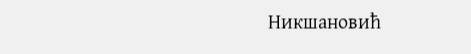Никшановић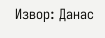Извор: Данас